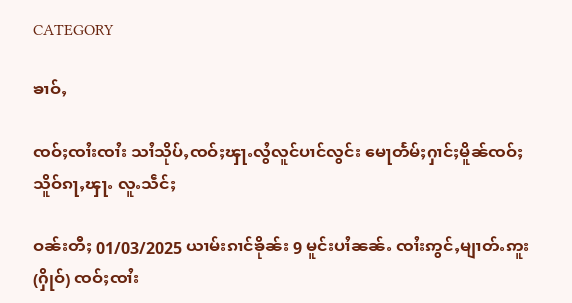CATEGORY

ၶၢဝ်ႇ

ၸဝ်ႈၸၢႆးၸၢႆး သၢႆသိုပ်ႇၸဝ်ႈၾႃႉလွႆလူင်ပၢင်လွင်း မေႃတႅမ်ႈႁၢင်ႈမိူၼ်ၸဝ်ႈသိူဝ်ၵႃႇၾႃႉ လူႉသဵင်ႈ

ဝၼ်းတီႈ 01/03/2025 ယၢမ်းၵၢင်ၶိုၼ်း 9 မူင်းပၢႆၼၼ်ႉ ၸၢႆးဢွင်ႇမျၢတ်ႉဢူး (ႁိုဝ်) ၸဝ်ႈၸၢႆး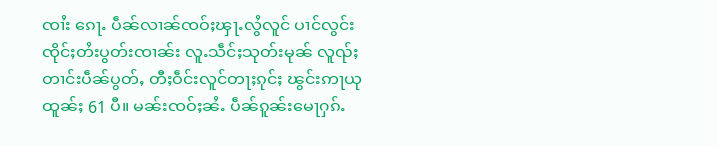ၸၢႆး ၵေႃႉ ပဵၼ်လၢၼ်ၸဝ်ႈၾႃႉလွႆလူင် ပၢင်လွင်း ၸိုင်ႈတႆးပွတ်းၸၢၼ်း လူႉသဵင်ႈသုတ်းမုၼ် လူၺ်ႈတၢင်းပဵၼ်ပွတ်ႇ တီႈဝဵင်းလူင်တႃႈၵုင်ႈ ၽွင်းဢႃယုထူၼ်ႈ 61 ပီ။ မၼ်းၸဝ်ႈၼႆႉ ပဵၼ်ၵူၼ်းမေႃႁၵ်ႉ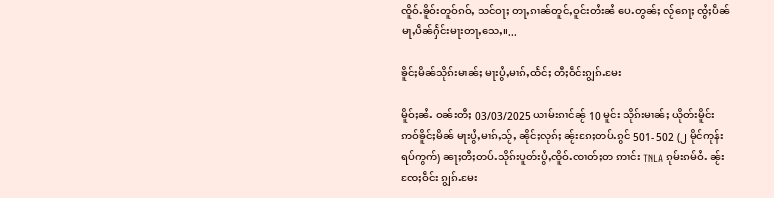ၸိူဝ်ႉၶိူဝ်းတူဝ်ၵဝ်ႇ သင်ဝႃႈ တႃႇၵၢၼ်တူင်ႇဝူင်းတႆးၼႆ ပေႉတွၼ်ႈ လႂ်ၵေႃႈ ၸွႆႈပဵၼ်မႃႇပဵၼ်ႁႅင်းမႃးတႃႇသေႇ။...

ၶိူင်ႈမိၼ်သိုၵ်းမၢၼ်ႈ မႃးပွႆႇမၢၵ်ႇထႅင်ႈ တီႈဝဵင်းၵျွၵ်ႉမႄး

မိူဝ်ႈၼႆႉ ဝၼ်းတီႈ 03/03/2025 ယၢမ်းၵၢင်ၼႂ် 10 မူင်း သိုၵ်းမၢၼ်ႈ ယိုတ်းမိူင်း ဢဝ်ၶိူင်ႈမိၼ် မႃးပွႆႇမၢၵ်ႇသႂ်ႇ ၼိုင်ႈလုၵ်ႈ ၼႂ်းၵႄႈတပ်ႉၵွင် 501- 502 (၂ မိုင်ကုန်းရပ်ကွက်) ၼႃႈတီႈတပ်ႉသိုၵ်းပူတ်းပွႆႇၸိူဝ်ႉၸၢတ်ႈတ ဢၢင်း TNLA ၵုမ်းၵမ်ဝႆႉ ၼႂ်းၸႄႈဝဵင်း ၵျွၵ်ႉမႄး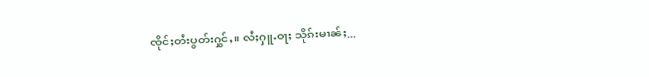ၸိုင်ႈတႆးပွတ်းႁွင်ႇ။ လႆႈႁူႉဝႃႈ သိုၵ်းမၢၼ်ႈ...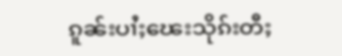ၵူၼ်းပၢႆႈၽေးသိုၵ်းတီႈ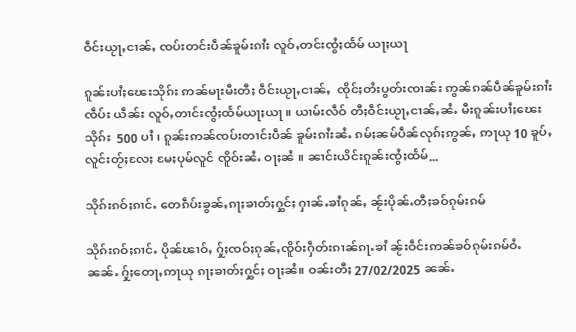ဝဵင်းယႂႃႇငၢၼ်ႇ ၸပ်းတင်းပဵၼ်ၶူမ်းၵၢႆး လူဝ်ႇတင်းၸွႆႈထႅမ် ယႃႈယႃ

ၵူၼ်းပၢႆႈၽေးသိုၵ်း ဢၼ်မႃးမီးတီႈ ဝဵင်းယႂႃႇငၢၼ်ႇ  ၸိုင်ႈတႆးပွတ်းၸၢၼ်း ဢွၼ်ၵၼ်ပဵၼ်ၶူမ်းၵၢႆး ၸဵပ်း ယဵၼ်း လူဝ်ႇတၢင်းၸွႆႈထႅမ်ယႃႈယႃ ။ ယၢမ်းလဵဝ် တီႈဝဵင်းယႂႃႇငၢၼ်ႇၼႆႉ မီးၵူၼ်းပၢႆႈၽေးသိုၵ်း  500 ပၢႆ ၊ ၵူၼ်းဢၼ်ၸပ်းတၢင်းပဵၼ် ၶူမ်းၵၢႆးၼႆႉ ၵမ်ႈၼမ်ပဵၼ်လုၵ်ႈဢွၼ်ႇ ဢႃယု 10 ၶူပ်ႇလူင်းတႂ်ႈလႄႈ မႄႈပုမ်လူင် ၸိူဝ်းၼႆႉ ဝႃႈၼႆ ။ ၼၢင်းယိင်းၵူၼ်းၸွႆႈထႅမ်...

သိုၵ်းၵဝ်ႈၵၢင်ႉ တေၵဵပ်းၶွၼ်ႇၵႃႈၶၢတ်ႈႁွင်ႈ ႁၢၼ်ႉၶၢႆၵုၼ်ႇ ၼႂ်းပိုၼ်ႉတီႈၶဝ်ၵုမ်းၵမ်

သိုၵ်းၵဝ်ႈၵၢင်ႉ ပိုၼ်ၽၢဝ်ႇ ႁႂ်ႈၸဝ်ႈၵုၼ်ႇၸိူဝ်းႁဵတ်းၵၢၼ်ၵႃႉၶၢႆ ၼႂ်းဝဵင်းဢၼ်ၶဝ်ၵုမ်းၵမ်ဝႆႉၼၼ်ႉ ႁႂ်ႈတေႃႇဢႃယု ၵႃႈၶၢတ်ႈႁွင်ႈ ဝႃႈၼႆ။ ဝၼ်းတီႈ 27/02/2025 ၼၼ်ႉ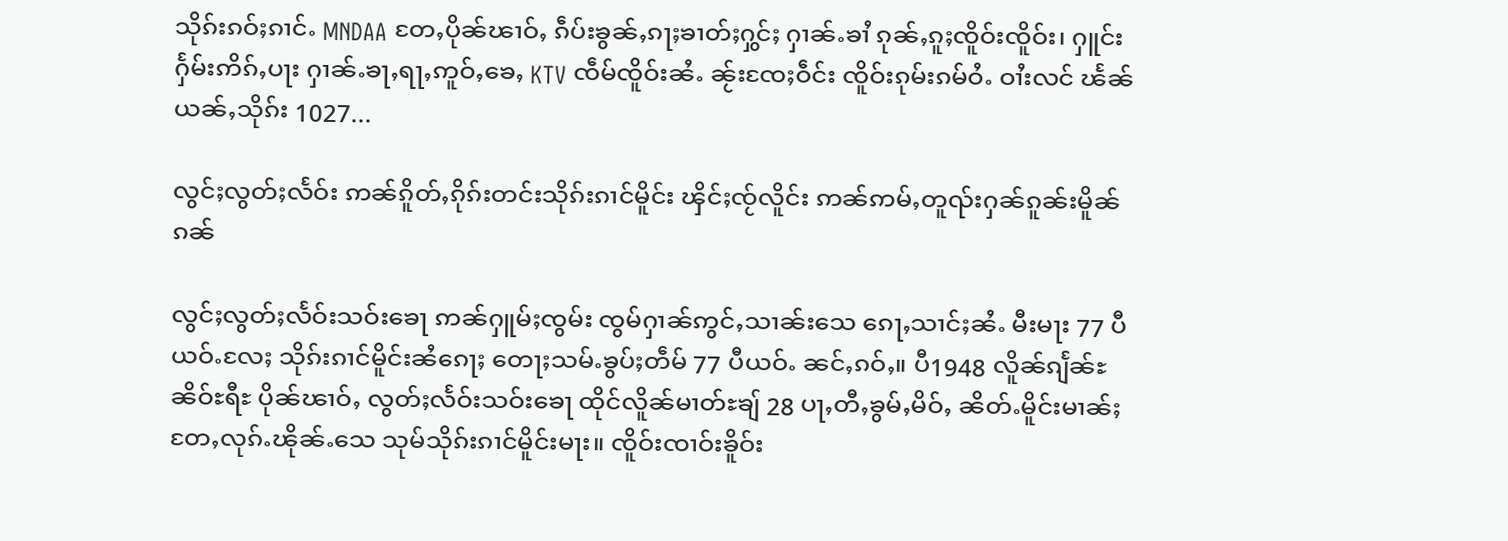သိုၵ်းၵဝ်ႈၵၢင်ႉ MNDAA တႄႇပိုၼ်ၽၢဝ်ႇ ၵဵပ်းၶွၼ်ႇၵႃႈၶၢတ်ႈႁွင်ႈ ႁၢၼ်ႉၶၢႆ ၵုၼ်ႇၵူႈၸိူဝ်းၸိူဝ်း၊ ႁူင်းႁႅမ်းဢိၵ်ႇပႃး ႁၢၼ်ႉၶႃႇရႃႇဢူဝ်ႇၶေႇ KTV ၸဵမ်ၸိူဝ်းၼႆႉ ၼႂ်းၸႄႈဝဵင်း ၸိူဝ်းၵုမ်းၵမ်ဝႆႉ ဝၢႆးလင် ၽႅၼ်ယၼ်ႇသိုၵ်း 1027...

လွင်ႈလွတ်ႈလႅဝ်း ဢၼ်ၵိူတ်ႇၵိုၵ်းတင်းသိုၵ်းၵၢင်မိူင်း ၾိင်ႈၸႂ်လိူင်း ဢၼ်ဢမ်ႇတူၺ်းႁၼ်ၵူၼ်းမိူၼ်ၵၼ်

လွင်ႈလွတ်ႈလႅဝ်းသဝ်းၶေႃ ဢၼ်ႁူမ်ႈၸွမ်း ၸွမ်ႁၢၼ်ဢွင်ႇသၢၼ်းသေ ၵေႃႇသၢင်ႈၼႆႉ မီးမႃး 77 ပီ ယဝ်ႉလႄႈ သိုၵ်းၵၢင်မိူင်းၼႆၵေႃႈ တေႃႈသမ်ႉၶွပ်ႈတဵမ် 77 ပီယဝ်ႉ ၼင်ႇၵဝ်ႇ။ ပီ1948 လိူၼ်ၵျႅၼ်ႊၼိဝ်ႊရီႊ ပိုၼ်ၽၢဝ်ႇ လွတ်ႈလႅဝ်းသဝ်းၶေႃ ထိုင်လိူၼ်မၢတ်ႊၶျ် 28 ပႃႇတီႇၶွမ်ႇမိဝ်ႇ ၼိတ်ႉမိူင်းမၢၼ်ႈ တႄႇလုၵ်ႉၽိုၼ်ႉသေ သုမ်သိုၵ်းၵၢင်မိူင်းမႃး။ ၸိူဝ်းၸၢဝ်းၶိူဝ်း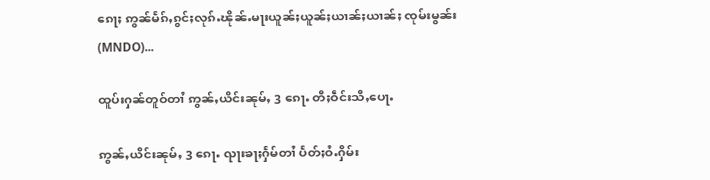ၵေႃႈ ဢွၼ်မႅၵ်ႇၵွင်ႈလုၵ်ႉၽိုၼ်ႉမႃးယူၼ်ႈယူၼ်ႈယၢၼ်ႈယၢၼ်ႈ ၸုမ်းမွၼ်း(MNDO)...

ထူပ်းႁၼ်တူဝ်တၢႆ ဢွၼ်ႇယိင်းၼုမ်ႇ 3 ၵေႃႉ တီႈဝဵင်းသီႇပေႃႉ

ဢွၼ်ႇယိင်းၼုမ်ႇ 3 ၵေႃႉ ၺႃးၶႃႈႁႅမ်တၢႆ ပႅတ်ႈဝႆႉႁိမ်း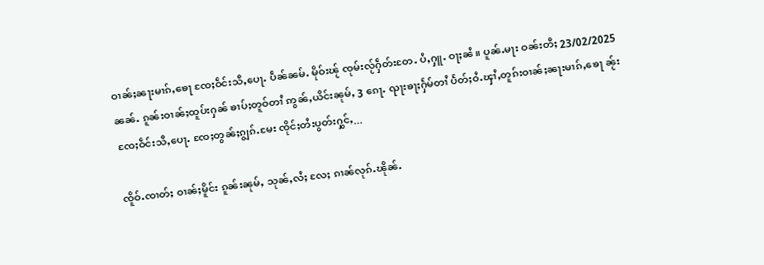ဝၢၼ်ႈၼႃးမၢၵ်ႇၶေႃ ၸႄႈဝဵင်းသီႇပေႃႉ ပဵၼ်ၼမ်ႉ မိုဝ်းၽႂ် ၸုမ်းလႂ်ႁဵတ်းတႄႉ ပႆႇႁူႉ ဝႃႈၼႆ။ ပူၼ်ႉမႃး ဝၼ်းတီႈ 23/02/2025 ၼၼ်ႉ ၵူၼ်းဝၢၼ်ႈထူပ်းႁၼ် ၶၢပ်ႈတူဝ်တၢႆ ဢွၼ်ႇယိင်းၼုမ်ႇ 3 ၵေႃႉ ၺႃးၶႃႈႁႅမ်တၢႆ ပႅတ်ႈဝႆႉၾၢႆႇတူၵ်းဝၢၼ်ႈၼႃးမၢၵ်ႇၶေႃ ၼႂ်းၸႄႈဝဵင်းသီႇပေႃႉ ၸႄႈတွၼ်ႈၵျွၵ်ႉမႄး ၸိုင်ႈတႆးပွတ်းႁွင်ႇ...

ၸိူဝ်ႉၸၢတ်ႈ ဝၢၼ်ႈမိူင်း ၵူၼ်းၼုမ်ႇ သုၼ်ႇလႆႈ လႄႈ ၵၢၼ်လုၵ်ႉၽိုၼ်ႉ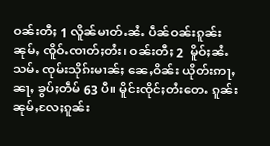ဝၼ်းတီႈ 1 လိူၼ်မၢတ်ႉၼႆႉ ပဵၼ်ဝၼ်းၵူၼ်းၼုမ်ႇ ၸိူဝ်ႉၸၢတ်ႈတႆး၊ ဝၼ်းတီႈ 2  မိူဝ်ႈၼႆႉသမ်ႉ ၸုမ်းသိုၵ်းမၢၼ်ႈ ၼေႇဝိၼ်း ယိုတ်းဢႃႇၼႃႇ ၶွပ်ႈတဵမ် 63 ပီ။ မိူင်းၸိုင်ႈတႆးတေႉ ၵူၼ်းၼုမ်ႇလႄႈၵူၼ်း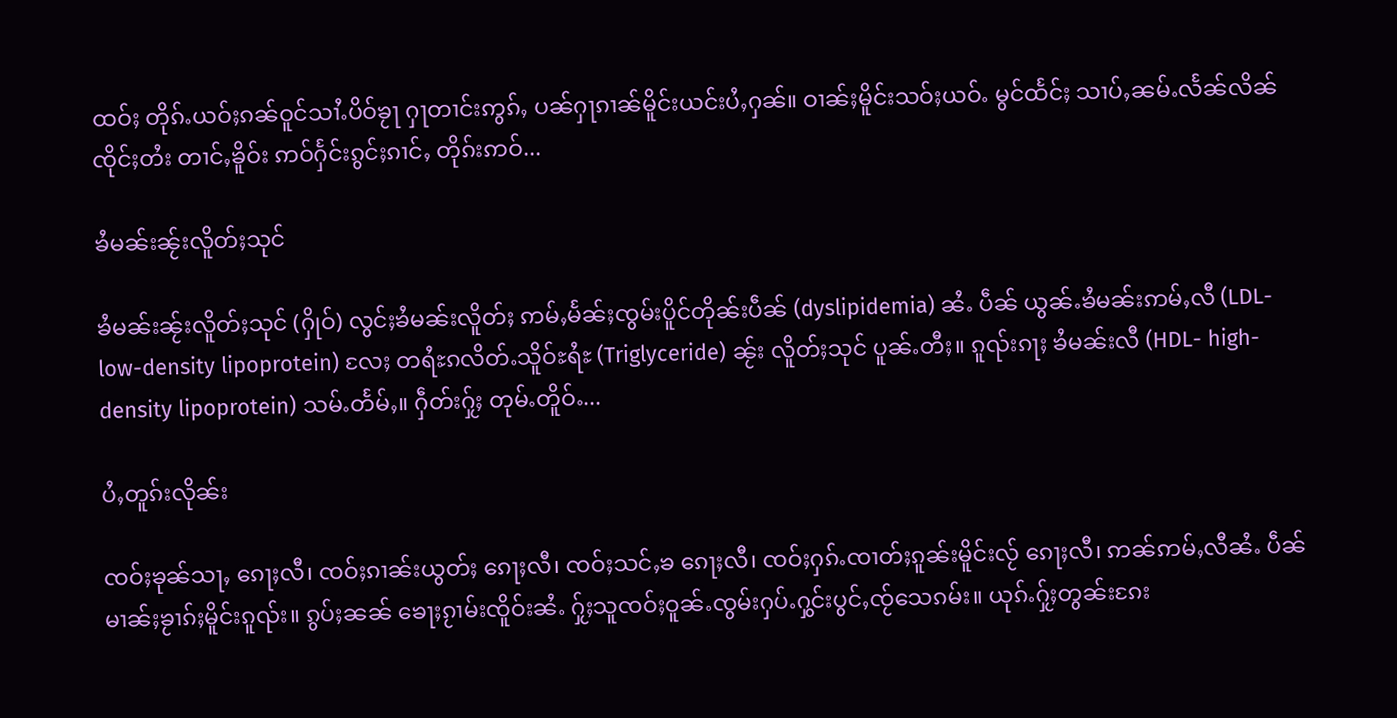ထဝ်ႈ တိုၵ်ႉယဝ်ႈၵၼ်ဝူင်သၢႆႉပိဝ်ၶႂႃ ႁႃတၢင်းဢွၵ်ႇ ပၼ်ႁႃၵၢၼ်မိူင်းယင်းပႆႇႁၼ်။ ဝၢၼ်ႈမိူင်းသဝ်ႈယဝ်ႉ မွင်ထႅင်ႈ သၢပ်ႇၼမ်ႉလႅၼ်လိၼ်ၸိုင်ႈတႆး တၢင်ႇၶိူဝ်း ဢဝ်ႁႅင်းၵွင်ႈၵၢင်ႇ တိုၵ်းဢဝ်...

ၶႆမၼ်းၼႂ်းလိူတ်ႈသုင်

ၶႆမၼ်းၼႂ်းလိူတ်ႈသုင် (ႁိုဝ်) လွင်ႈၶႆမၼ်းလိူတ်ႈ ဢမ်ႇမႅၼ်ႈၸွမ်းပိူင်တိုၼ်းပဵၼ် (dyslipidemia) ၼႆႉ ပဵၼ် ယွၼ်ႉၶႆမၼ်းဢမ်ႇလီ (LDL- low-density lipoprotein) လႄႈ တရႆႊၵလိတ်ႉသိူဝ်ႊရႆႊ (Triglyceride) ၼႂ်း လိူတ်ႈသုင် ပူၼ်ႉတီႈ။ ၵူၺ်းၵႃႈ ၶႆမၼ်းလီ (HDL- high-density lipoprotein) သမ်ႉတႅမ်ႇ။ ႁဵတ်းႁႂ်ႈ တုမ်ႉတိူဝ်ႉ...

ပႆႇတူၵ်းလိုၼ်း

ၸဝ်ႈၶုၼ်သႃႇ ၵေႃႈလီ၊ ၸဝ်ႈၵၢၼ်းယွတ်ႈ ၵေႃႈလီ၊ ၸဝ်ႈသင်ႇၶ ၵေႃႈလီ၊ ၸဝ်ႈႁၵ်ႉၸၢတ်ႈၵူၼ်းမိူင်းလႂ် ၵေႃႈလီ၊ ဢၼ်ဢမ်ႇလီၼႆႉ ပဵၼ်မၢၼ်ႈၶႂၢၵ်ႈမိူင်းၵူၺ်း။ ၵွပ်ႈၼၼ် ၶေႃႈၵႂၢမ်းၸိူဝ်းၼႆႉ ႁႂ်ႈသူၸဝ်ႈဝူၼ်ႉၸွမ်းႁပ်ႉႁွင်းပွင်ႇၸႂ်သေၵမ်း။ ယုၵ်ႉႁႂ်ႈတွၼ်းၵႄး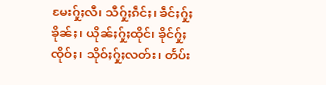မႄးႁႂ်ႈလီ၊ သီႁႂ်ႈၵဵင်ႈ၊ ၶဵင်ႈႁႂ်ႈၶိုၼ်ႈ၊ ယိုၼ်ႈႁႂ်ႈထိုင်၊ ၶိုင်ႁႂ်ႈၸိုဝ်ႈ၊ သိုဝ်ႈႁႂ်ႈလတ်း၊ တႅပ်း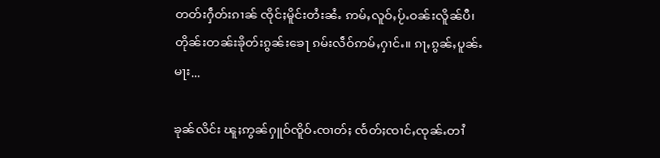တတ်းႁဵတ်းၵၢၼ် ၸိုင်ႈမိူင်းတႆးၼႆႉ ဢမ်ႇလူဝ်ႇပႂ်ႉဝၼ်းလိူၼ်ပီ၊ တိုၼ်းတၼ်းၶိုတ်းၵွၼ်းၶေႃ ၵမ်းလဵဝ်ဢမ်ႇႁၢင်ႉ။ ၵႃႇၵွၼ်ႇပူၼ်ႉမႃး...

ၶုၼ်လိင်း ၽူႈဢွၼ်ႁူဝ်ၸိူဝ်ႉၸၢတ်ႈ ၸႅတ်ႈၸၢင်ႇၸုၼ်ႉတၢႆ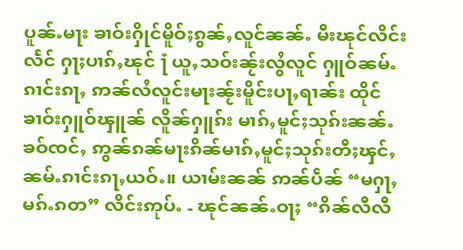ပူၼ်ႉမႃး ၶၢဝ်းႁိုင်မိူဝ်ႈၵွၼ်ႇလူင်ၼၼ်ႉ မီးၽုင်လိင်းလႅင် ႁႃႈပၢၵ်ႇၽုင် ႞ ယူႇသဝ်းၼႂ်းလွႆလူင် ႁူဝ်ၼမ်ႉ ၵၢင်းၵႃႇ ဢၼ်လႆလူင်းမႃးၼႂ်းမိူင်းပႃႇရၢၼ်း ထိုင်ၶၢဝ်းႁူဝ်ၾူၼ် လိူၼ်ႁူၵ်း မၢၵ်ႇမူင်ႈသုၵ်းၼၼ်ႉ ၶဝ်ၸင်ႇ ဢွၼ်ၵၼ်မႃးၵိၼ်မၢၵ်ႇမူင်ႈသုၵ်းတီႈၾင်ႇၼမ်ႉၵၢင်းၵႃႇယဝ်ႉ။ ယၢမ်းၼၼ် ဢၼ်ပဵၼ် “မႁႃႇမၵ်ႉၵတ” လိင်းဢုပ်ႉ - ၽုင်ၼၼ်ႉဝႃႈ “ၵိၼ်လီလီ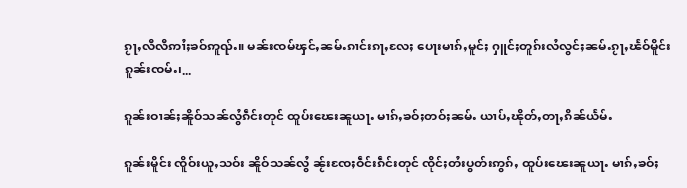ၵႂႃႇလီလီဢၢႆႈၶဝ်ဢူၺ်ႉ။ မၼ်းၸမ်ၾင်ႇၼမ်ႉၵၢင်းၵႃႇလႄႈ ပေႃးမၢၵ်ႇမူင်ႈ ႁူင်ႈတူၵ်းလႆလွင်ႈၼမ်ႉၵႂႃႇၽႅဝ်မိူင်းၵူၼ်းၸမ်ႉ၊...

ၵူၼ်းဝၢၼ်ႈၼိူဝ်သၼ်လွႆၵဵင်းတုင် ထူပ်းၽေးၼူယႃႉ မၢၵ်ႇၶဝ်ႈတဝ်ႈၼမ်ႉ ယၢပ်ႇၽိုတ်ႇတႃႇၵိၼ်ယႅမ်ႉ

ၵူၼ်းမိူင်း ၸိူဝ်းယူႇသဝ်း ၼိူဝ်သၼ်လွႆ ၼႂ်းၸႄႈဝဵင်းၵဵင်းတုင် ၸိုင်ႈတႆးပွတ်းဢွၵ်ႇ ထူပ်းၽေးၼူယႃႉ မၢၵ်ႇၶဝ်ႈ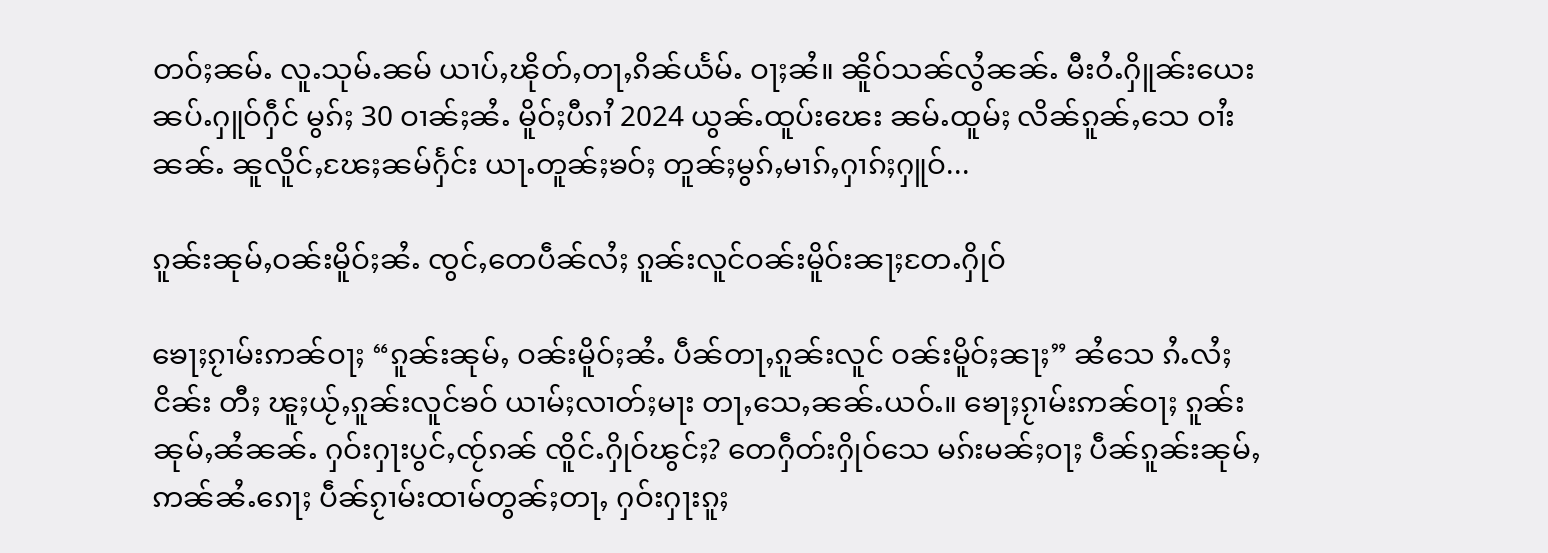တဝ်ႈၼမ်ႉ လူႉသုမ်ႉၼမ် ယၢပ်ႇၽိုတ်ႇတႃႇၵိၼ်ယႅမ်ႉ ဝႃႈၼႆ။ ၼိူဝ်သၼ်လွႆၼၼ်ႉ မီးဝႆႉႁိူၼ်းယေး ၼပ်ႉႁူဝ်ႁဵင် မွၵ်ႈ 30 ဝၢၼ်ႈၼႆႉ မိူဝ်ႈပီၵၢႆ 2024 ယွၼ်ႉထူပ်းၽေး ၼမ်ႉထူမ်ႈ လိၼ်ၵူၼ်ႇသေ ဝၢႆးၼၼ်ႉ ၼူလိူင်ႇၽႄႈၼမ်ႁႅင်း ယႃႉတူၼ်ႈၶဝ်ႈ တူၼ်ႈမွၵ်ႇမၢၵ်ႇႁၢၵ်ႈႁူဝ်...

ၵူၼ်းၼုမ်ႇဝၼ်းမိူဝ်ႈၼႆႉ ၸွင်ႇတေပဵၼ်လႆႈ ၵူၼ်းလူင်ဝၼ်းမိူဝ်းၼႃႈတႄႉႁိုဝ်

ၶေႃႈၵႂၢမ်းဢၼ်ဝႃႈ “ၵူၼ်းၼုမ်ႇ ဝၼ်းမိူဝ်ႈၼႆႉ ပဵၼ်တႃႇၵူၼ်းလူင် ဝၼ်းမိူဝ်ႈၼႃႈ” ၼႆသေ ၵႆႉလႆႈငိၼ်း တီႈ ၽူႈယႂ်ႇၵူၼ်းလူင်ၶဝ် ယၢမ်ႈလၢတ်ႈမႃး တႃႇသေႇၼၼ်ႉယဝ်ႉ။ ၶေႃႈၵႂၢမ်းဢၼ်ဝႃႈ ၵူၼ်းၼုမ်ႇၼႆၼၼ်ႉ ႁဝ်းႁႃးပွင်ႇၸႂ်ၵၼ် ၸိူင်ႉႁိုဝ်ၽွင်ႈ? တေႁဵတ်းႁိုဝ်သေ မၵ်းမၼ်ႈဝႃႈ ပဵၼ်ၵူၼ်းၼုမ်ႇ ဢၼ်ၼႆႉၵေႃႈ ပဵၼ်ၵႂၢမ်းထၢမ်တွၼ်ႈတႃႇ ႁဝ်းႁႃးၵူႈ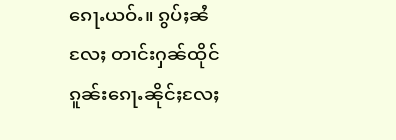ၵေႃႉယဝ်ႉ။ ၵွပ်ႈၼႆလႄႈ တၢင်းႁၼ်ထိုင် ၵူၼ်းၵေႃႉၼိုင်ႈလႄႈ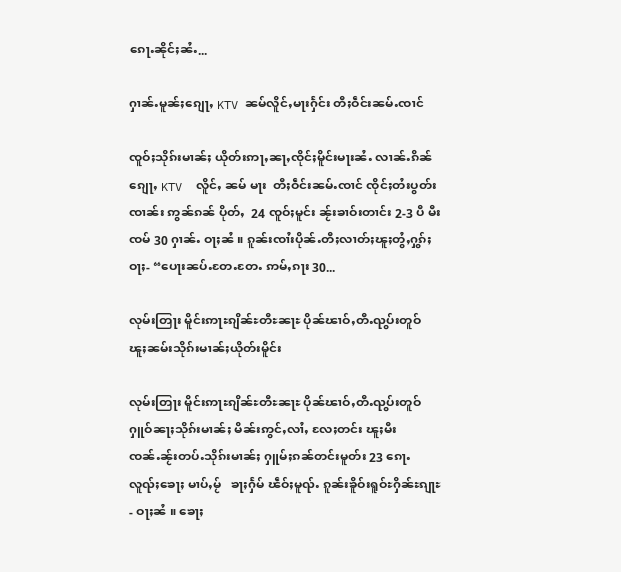ၵေႃႉၼိုင်ႈၼႆႉ...

ႁၢၼ်ႉမူၼ်ႈၵျေႃႇ KTV ၼမ်လိူင်ႇမႃးႁႅင်း တီႈဝဵင်းၼမ်ႉၸၢင်

ၸူဝ်ႈသိုၵ်းမၢၼ်ႈ ယိုတ်းဢႃႇၼႃႇၸိုင်ႈမိူင်းမႃးၼႆႉ လၢၼ်ႉၵိၼ်ၵျေႃႇ KTV  လိူင်ႇ ၼမ် မႃး  တီႈဝဵင်းၼမ်ႉၸၢင် ၸိုင်ႈတႆးပွတ်းၸၢၼ်း ဢွၼ်ၵၼ် ပိုတ်ႇ  24 ၸူဝ်ႈမူင်း ၼႂ်းၶၢဝ်းတၢင်း 2-3 ပီ မီးၸမ် 30 ႁၢၼ်ႉ ဝႃႈၼႆ ။ ၵူၼ်းၸၢႆးပိုၼ်ႉတီႈလၢတ်ႈၽူႈတွႆႇႁွၵ်ႈဝႃႈ- “ပေႃးၼပ်ႉတႄႉတႄႉ ဢမ်ႇၵႃး 30...

လုမ်းတြႃး မိူင်းဢႃႊၵျိၼ်ႊတီႊၼႃႊ ပိုၼ်ၽၢဝ်ႇတီႉၺွပ်းတူဝ်  ၽူႈၼမ်းသိုၵ်းမၢၼ်ႈယိုတ်းမိူင်း

လုမ်းတြႃး မိူင်းဢႃႊၵျိၼ်ႊတီႊၼႃႊ ပိုၼ်ၽၢဝ်ႇတီႉၺွပ်းတူဝ် ႁူဝ်ၼႃႈသိုၵ်းမၢၼ်ႈ မိၼ်းဢွင်ႇလၢႆႇ လႄႈတင်း ၽူႈမီးၸၼ်ႉၼႂ်းတပ်ႉသိုၵ်းမၢၼ်ႈ ႁူမ်ႈၵၼ်တင်းမူတ်း 23 ၵေႃႉ  လူၺ်ႈၶေႃႈ မၢပ်ႇမႂ်   ၶႃႈႁႅမ် ၽဵဝ်ႈမူၺ်ႉ ၵူၼ်းၶိူဝ်းရူဝ်ႊႁိၼ်ႊၵျႃႊ - ဝႃႈၼႆ ။ ၶေႃႈ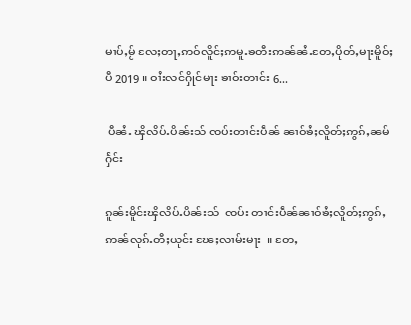မၢပ်ႇမႂ် လႄႈတႃႇဢဝ်လိူင်ႈဢမူႉၶတီးဢၼ်ၼႆႉတႄႇပိုတ်ႇမႃးမိူဝ်ႈပီ 2019 ။ ဝၢႆးလင်ႁိုင်မႃး ၶၢဝ်းတၢင်း 6...

 ပီၼႆႉ ၾိလိပ်ႉပိၼ်းသ် ၸပ်းတၢင်းပဵၼ် ၼၢဝ်ၶႆႈလိူတ်ႈဢွၵ်ႇၼမ်ႁႅင်း

ၵူၼ်းမိူင်းၾိလိပ်ႉပိၼ်းသ်  ၸပ်း တၢင်းပဵၼ်ၼၢဝ်ၶႆႈလိူတ်ႈဢွၵ်ႇ ဢၼ်လုၵ်ႉတီႈယုင်း ၽႄႈလၢမ်းမႃး  ။ တႄႇ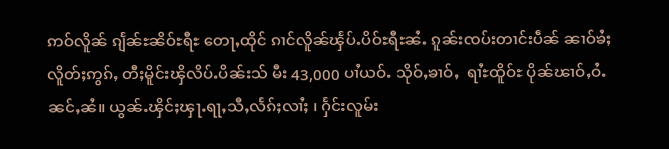ဢဝ်လိူၼ် ၵျႅၼ်ႊၼိဝ်ႊရီႊ တေႃႇထိုင် ၵၢင်လိူၼ်ၾႅပ်ႉပိဝ်ႊရီႊၼႆႉ ၵူၼ်းၸပ်းတၢင်းပဵၼ် ၼၢဝ်ၶႆႈလိူတ်ႈဢွၵ်ႇ တီႈမိူင်းၾိလိပ်ႉပိၼ်းသ် မီး 43,000 ပၢႆယဝ်ႉ သိုဝ်ႇၶၢဝ်ႇ  ရၢႆႊထိူဝ်ႊ ပိုၼ်ၽၢဝ်ႇဝႆႉၼင်ႇၼႆ။ ယွၼ်ႉၾိင်ႈၾႃႉရႃႇသီႇလႅၵ်ႈလၢႆႈ ၊ ႁႅင်းလူမ်း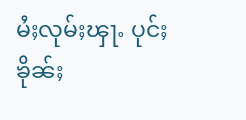မႆႈလုမ်ႈၾႃႉ ပုင်ႈၶိုၼ်ႈ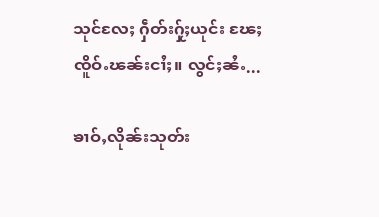သုင်လႄႈ ႁဵတ်းႁႂ်ႈယုင်း ၽႄႈၸိူဝ်ႉၽၼ်းငၢႆႈ။ လွင်ႈၼႆႉ...

ၶၢဝ်ႇလိုၼ်းသုတ်း